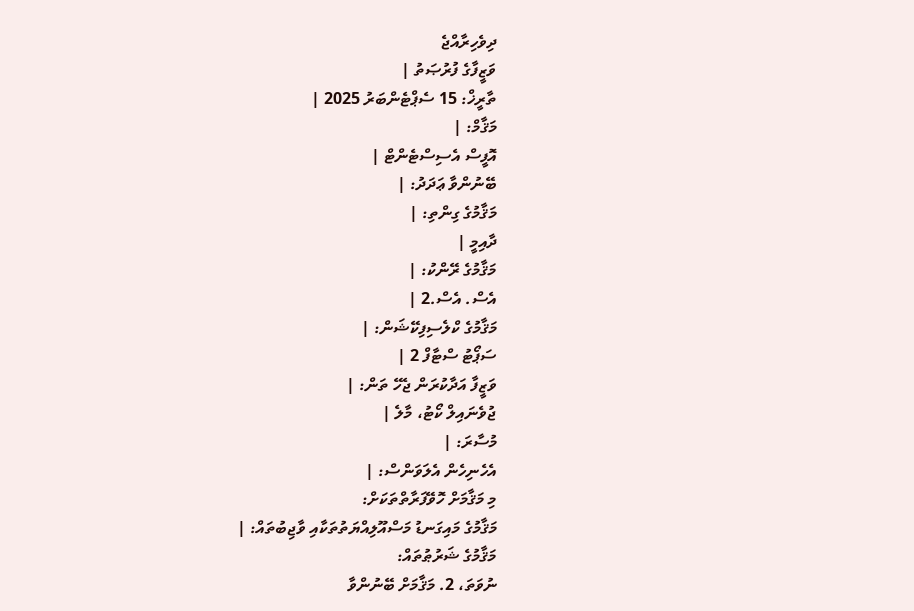ދިވެހިރާއްޖެ
ވަޒީފާގެ ފުރުޞަތު |
ތާރީޚް: 15 ސެޕްޓެންބަރު 2025 |
މަޤާމް: |
އޮފީސް އެސިސްޓެންޓް |
ބޭނުންވާ ޢަދަދު: |
މަޤާމުގެ ގިންތި: |
ދާއިމީ |
މަޤާމުގެ ރޭންކު: |
އެސް. އެސް.2 |
މަޤާމުގެ ކްލެސިފިކޭޝަން: |
ސަޕޯޓު ސްޓާފް 2 |
ވަޒީފާ އަދާކުރަން ޖެހޭ ތަން: |
ޖުވެނައިލް ކޯޓު، މާލެ |
މުސާރަ: |
އެހެނިހެން އެލަވަންސް: |
މި މަޤާމަށް ހޮވޭފަރާތްތަކަށް:
މަޤާމުގެ މައިގަނޑު މަސްއޫލިއްޔަތުތަކާއި ވާޖިބުތައް: |
މަޤާމުގެ ޝަރުޠުތައް:
ނުވަތަ، 2. މަޤާމަށް ބޭނުންވާ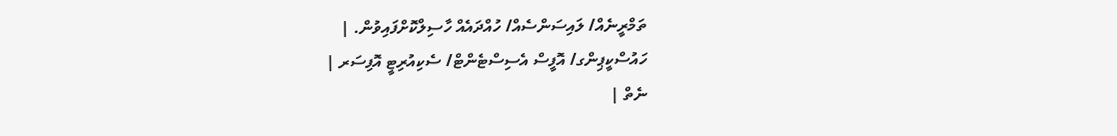ތަމްރީނެއް/ ލައިސަންސެއް/ ހުއްދައެއް ހާސިލްކޮށްފައިވުން. |
ހައުސްކީޕިންގ/ އޮފީސް އެސިސްޓެންޓް/ ސެކިއުރިޓީ އޮފިސަރ |
ނެތް |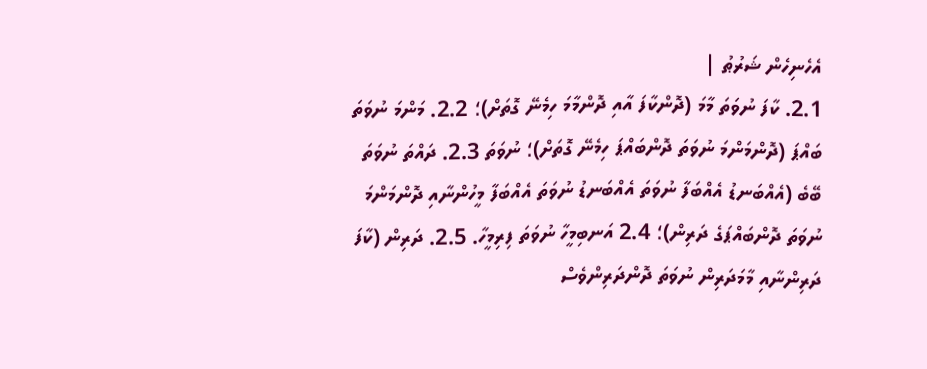އެހެނިހެން ޝަރުޠު |
2.1. ކާފަ ނުވަތަ މާމަ (ދޮންކާފަ އާއި ދޮންމާމަ ހިމެނޭ ގޮތަށް)؛ 2.2. މަންމަ ނުވަތަ ބައްޕަ (ދޮންމަންމަ ނުވަތަ ދޮންބައްޕަ ހިމެނޭ ގޮތަށް)؛ ނުވަތަ 2.3. ދައްތަ ނުވަތަ ބޭބެ (އެއްބަނޑު އެއްބަފާ ނުވަތަ އެއްބަނޑު ނުވަތަ އެއްބަފާ މީހުންނާއި ދޮންމަންމަ ނުވަތަ ދޮންބައްޕަގެ ދަރިން)؛ 2.4 އަނބިމީހާ ނުވަތަ ފިރިމީހާ. 2.5. ދަރިން (ކާފަ ދަރިންނާއި މާމަދަރިން ނުވަތަ ދޮންދަރިންވެސް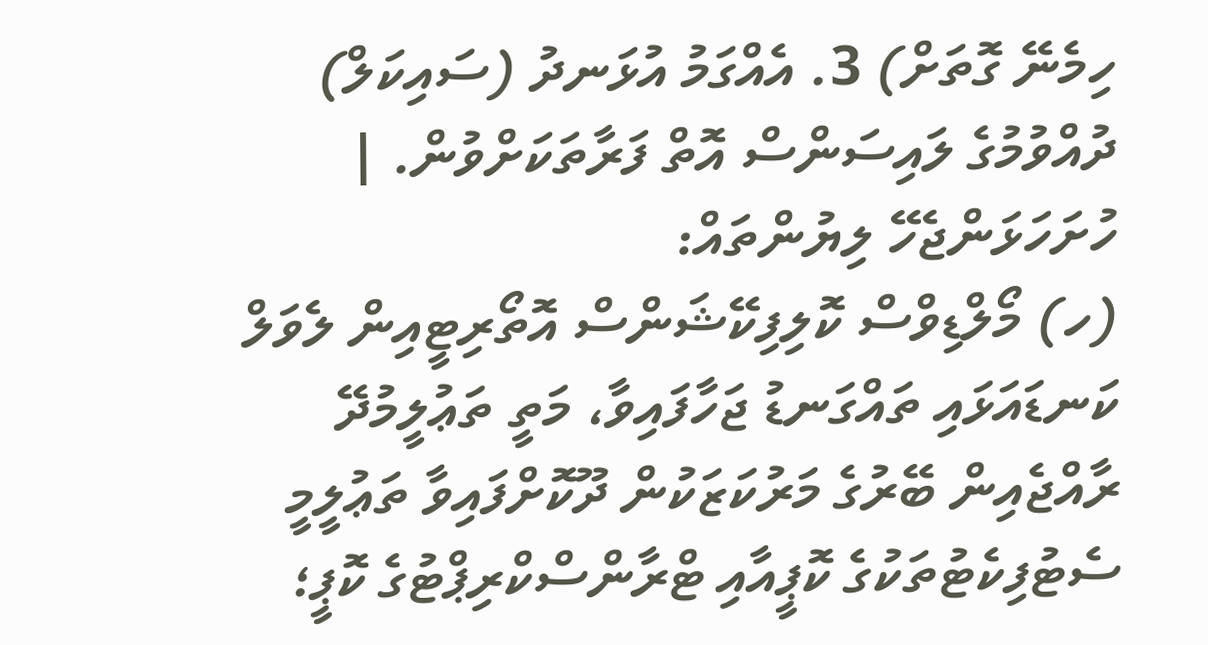ހިމެނޭ ގޮތަށް) 3. އެއްގަމު އުޅަނދު (ސައިކަލް) ދުއްވުމުގެ ލައިސަންސް އޮތް ފަރާތަކަށްވުން. |
ހުށަހަޅަންޖެހޭ ލިޔުންތައް:
(ހ) މޯލްޑިވްސް ކޮލިފިކޭޝަންސް އޮތޯރިޓީއިން ލެވަލް ކަނޑައަޅައި ތައްގަނޑު ޖަހާފައިވާ، މަތީ ތަޢުލީމުދޭ ރާއްޖެއިން ބޭރުގެ މަރުކަޒަކުން ދޫކޮށްފައިވާ ތަޢުލީމީ ސެޓުފިކެޓުތަކުގެ ކޮޕީއާއި ޓްރާންސްކްރިޕްޓުގެ ކޮޕީ؛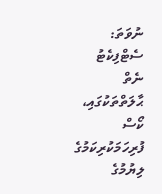ނުވަތަ: ސެޓްފިކެޓު ނެތް ޙާލަތްތަކުގައި، ކޯސް ފުރިހަމަކުރިކަމުގެ ލިޔުމުގެ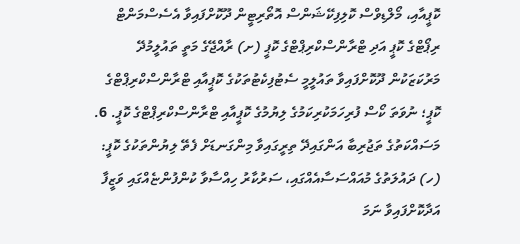ކޮޕީއާއި، މޯލްޑިވްސް ކޮލިފިކޭޝަންސް އޮތޯރިޓީން ދޫކޮށްފައިވާ އެސެސްމަންޓް ރިޕޯޓްގެ ކޮޕީ އަދި ޓްރާންސްކްރިޕްޓްގެ ކޮޕީ (ށ) ރާއްޖޭގެ މަތީ ތައުލީމުދޭ މަރުކަޒަކުން ދޫކޮށްފައިވާ ތައުލީމީ ސެޓުފިކެޓުތަކުގެ ކޮޕީއާއި ޓްރާންސްކްރިޕްޓްގެ ކޮޕީ؛ ނުވަތަ ކޯސް ފުރިހަމަކުރިކަމުގެ ލިޔުމުގެ ކޮޕީއާއި ޓްރާންސްކްރިޕްޓްގެ ކޮޕީ. 6. މަސައްކަތުގެ ތަޖުރިބާ އަންގައިދޭ ތިރީގައިވާ މިންގަނޑަށް ފެތޭ ލިޔުންތަކުގެ ކޮޕީ: (ހ) ދައުލަތުގެ މުއައްސަސާއެއްގައި، ސަރުކާރު ހިއްސާވާ ކުންފުންޏެއްގައި ވަޒީފާ އަދާކޮށްފައިވާ ނަމަ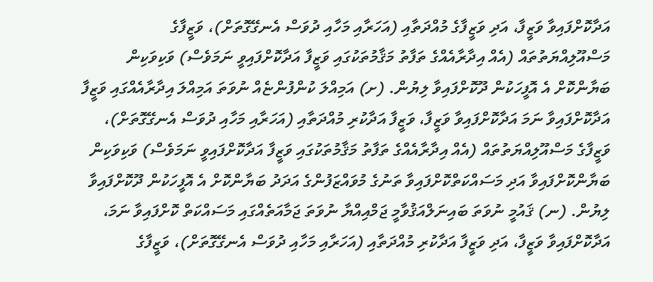އަދާކޮށްފައިވާ ވަޒީފާ، އަދި ވަޒީފާގެ މުއްދަތާއި (އަހަރާއި މަހާއި ދުވަސް އެނގޭގޮތަށް)، ވަޒީފާގެ މަސްއޫލިއްޔަތުތައް (އެއް އިދާރާއެއްގެ ތަފާތު މަޤާމުތަކުގައި ވަޒީފާ އަދާކޮށްފައިވީ ނަމަވެސް) ވަކިވަކިން ބަޔާންކޮށް އެ އޮފީހަކުން ދޫކޮށްފައިވާ ލިޔުން. (ށ) އަމިއްލަ ކުންފުންޏެއް ނުވަތަ އަމިއްލަ އިދާރާއެއްގައި ވަޒީފާ އަދާކޮށްފައިވާ ނަމަ އަދާކޮށްފައިވާ ވަޒީފާ، ވަޒީފާ އަދާކުރި މުއްދަތާއި (އަހަރާއި މަހާއި ދުވަސް އެނގޭގޮތަށް)، ވަޒީފާގެ މަސްއޫލިއްޔަތުތައް (އެއް އިދާރާއެއްގެ ތަފާތު މަޤާމުތަކުގައި ވަޒީފާ އަދާކޮށްފައިވީ ނަމަވެސް) ވަކިވަކިން ބަޔާންކޮށްފައިވާ އަދި މަސައްކަތްކޮށްފައިވާ ތަނުގެ މުވައްޒަފުންގެ އަދަދު ބަޔާންކޮށް އެ އޮފީހަކުން ދޫކޮށްފައިވާ ލިޔުން. (ނ) ޤައުމީ ނުވަތަ ބައިނަލްއަޤުވާމީ ޖަމްއިއްޔާ ނުވަތަ ޖަމާއަތެއްގައި މަސައްކަތް ކޮށްފައިވާ ނަމަ، އަދާކޮށްފައިވާ ވަޒީފާ، އަދި ވަޒީފާ އަދާކުރި މުއްދަތާއި (އަހަރާއި މަހާއި ދުވަސް އެނގޭގޮތަށް)، ވަޒީފާގެ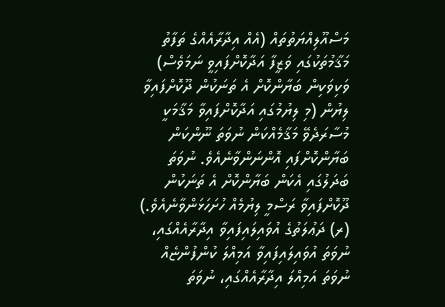މަސްއޫލިއްޔަތުތައް (އެއް އިދާރާއެއްގެ ތަފާތު މަޤާމުތަކުގައި ވަޒީފާ އަދާކޮށްފައިވީ ނަމަވެސް) ވަކިވަކިން ބަޔާންކޮށް އެ ތަނަކުން ދޫކޮށްފައިވާ ލިޔުން (މި ލިޔުމުގައި އަދާކޮށްފައިވާ މަޤާމަކީ މުސާރަދެވޭ މަޤާމެއްކަން ނުވަތަ ނޫންކަން ބަޔާންކޮށްފައި އޮންނަންވާނެއެވެ. ނުވަތަ ބަދަލުގައި އެކަން ބަޔާންކޮށް އެ ތަނަކުން ދޫކޮށްފައިވާ ރަސްމީ ލިޔުމެއް ހުށަހަޅަންވާނެއެވެ.) (ރ) ދަޢުލަތުގެ އުވައިލައިފައިވާ އިދާރާއެއްގައި، ނުވަތަ އުވައިލައިފައިވާ އަމިއްލަ ކުންފުންޏެއް ނުވަތަ އަމިއްލަ އިދާރާއެއްގައި، ނުވަތަ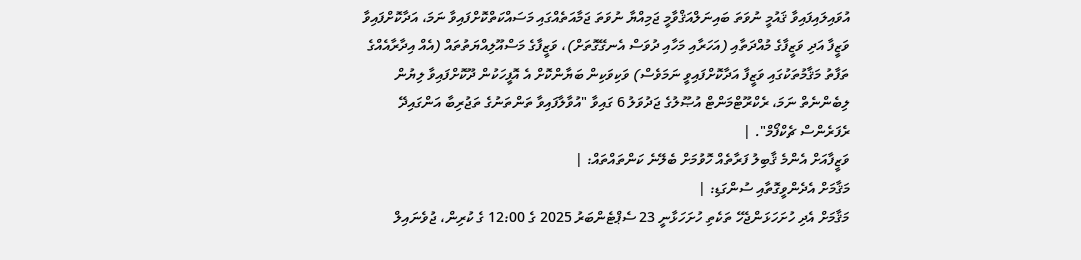އުވައިލައިފައިވާ ޤައުމީ ނުވަތަ ބައިނަލްއަޤްވާމީ ޖަމިއްޔާ ނުވަތަ ޖަމާއަތެއްގައި މަސައްކަތްކޮށްފައިވާ ނަމަ، އަދާކޮށްފައިވާ ވަޒީފާ އަދި ވަޒީފާގެ މުއްދަތާއި (އަހަރާއި މަހާއި ދުވަސް އެނގޭގޮތަށް)، ވަޒީފާގެ މަސްއޫލިއްޔަތުތައް (އެއް އިދާރާއެއްގެ ތަފާތު މަޤާމުތަކުގައި ވަޒީފާ އަދާކޮށްފައިވީ ނަމަވެސް) ވަކިވަކިން ބަޔާންކޮށް އެ އޮފީހަކުން ދޫކޮށްފައިވާ ލިޔުން ލިބެންނެތް ނަމަ، ރެކްރޫޓްމަންޓް އުޞޫލުގެ ޖަދުވަލު 6 ގައިވާ "އުވާލާފައިވާ ތަންތަނުގެ ތަޖުރިބާ އަންގައިދޭ ރެފަރެންސް ޗެކްފޯމް". |
ވަޒީފާއަށް އެންމެ ޤާބިލު ފަރާތެއް ހޮވުމަށް ބެލޭނެ ކަންތައްތައް: |
މަޤާމަށް އެދެންވީގޮތާއި ސުންގަޑި: |
މަޤާމަށް އެދި ހުށަހަޅަންޖެހޭ ތަކެތި ހުށަހަޅާނީ 23 ސެޕްޓެންބަރު 2025 ގެ 12:00 ގެ ކުރިން، ޖުވެނައިލް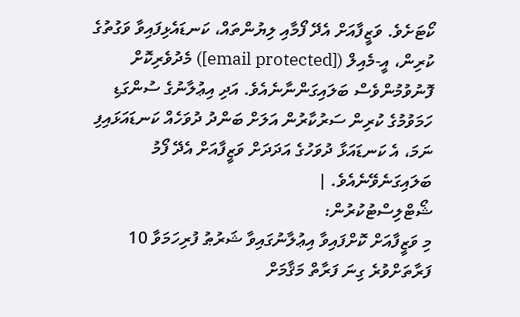ކޯޓަށެވެ. ވަޒީފާއަށް އެދޭ ފޯމާއި ލިޔުންތައް، ކަނޑައެޅިފައިވާ ވަގުތުގެ ކުރިން، އީ-މެއިލް ([email protected]) މެދުވެރިކޮށް ފޮނުވުމުންވެސް ބަލައިގަންނާނެއެވެ. އަދި އިޢުލާނުގެ ސުންގަޑި ހަމަވުމުގެ ކުރިން ސަރުކާރުން އަލަށް ބަންދު ދުވަހެއް ކަނޑައަޅައިފި ނަމަ، އެ ކަނޑައަޅާ ދުވަހުގެ އަދަދަށް ވަޒީފާއަށް އެދޭ ފޯމު ބަލައިގަނެވޭނެއެވެ. |
ޝޯޓްލިސްޓުކުރުން:
މި ވަޒީފާއަށް ކޮށްފައިވާ އިޢުލާނުގައިވާ ޝަރުޠު ފުރިހަމަވާ 10 ފަރާތަށްވުރެ ގިނަ ފަރާތް މަޤާމަށް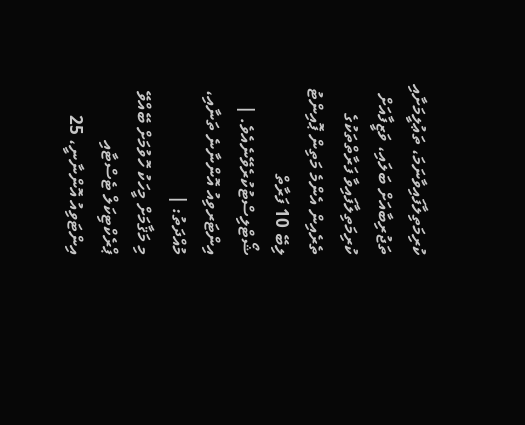ކުރިމަތިލާފައިވާނަމަ، ތަޢުލީމަށާއި ތަޖުރިބާއަށް ބަލައި، ވަޒީފާއަށް ކުރިމަތިލާފައިވާ ފަރާތްތަކުގެ ތެރެއިން އެންމެ މަތިން ޕޮއިންޓު ލިބޭ 10 ފަރާތް ޝޯޓްލިސްޓުކުރެވޭނެއެވެ. |
އިންޓަރވިއު އޮންނާނެ ތަނާއި، މުއްދަތު: |
މި މަޤާމަށް މީހަކު ހޮވުމަށް ބޭއްވޭ ޕްރެކްޓިކަލް ޓެސްޓާއި އިންޓަވިއު އޮންނާނީ، 25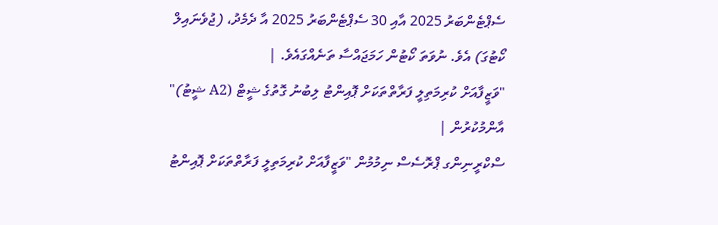ސެޕްޓެންބަރު 2025 އާއި 30 ސެޕްޓެންބަރު 2025 އާ ދެމެދު، (ޖުވެނައިލް ކޯޓުގަ) އެވެ. ނުވަތަ ކޯޓުން ހަމަޖައްސާ ތަނެއްގައެވެ. |
"ވަޒީފާއަށް ކުރިމަތިލީ ފަރާތްތަކަށް ޕޮއިންޓު ލިބުނު ގޮތުގެ ޝީޓް (A2 ޝީޓު)" އާންމުކުރުން |
ސްކްރީނިންގ ޕްރޮސެސް ނިމުމުން "ވަޒީފާއަށް ކުރިމަތިލީ ފަރާތްތަކަށް ޕޮއިންޓު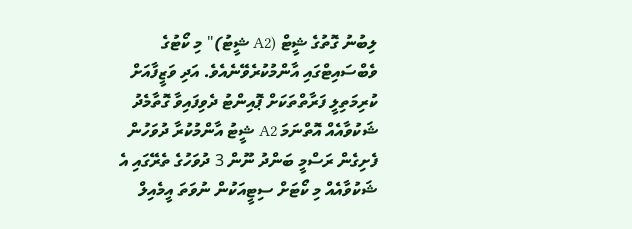ލިބުނު ގޮތުގެ ޝީޓް (A2 ޝީޓު)" މި ކޯޓުގެ ވެބްސައިޓްގައި އާންމުކުރެވޭނެއެވެ. އަދި ވަޒީފާއަށް ކުރިމަތިލީ ފަރާތްތަކަށް ޕޮއިންޓު ދެވިފައިވާ ގޮތާމެދު ޝަކުވާއެއް އޮތްނަމަ A2 ޝީޓު އާންމުކުރާ ދުވަހުން ފެށިގެން ރަސްމީ ބަންދު ނޫން 3 ދުވަހުގެ ތެރޭގައި އެ ޝަކުވާއެއް މި ކޯޓަށް ސިޓީއަކުން ނުވަތަ އީމެއިލް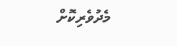މެދުވެރިކޮށް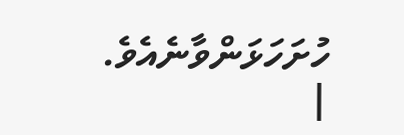ހުށަހަޅަންވާނެއެވެ. |